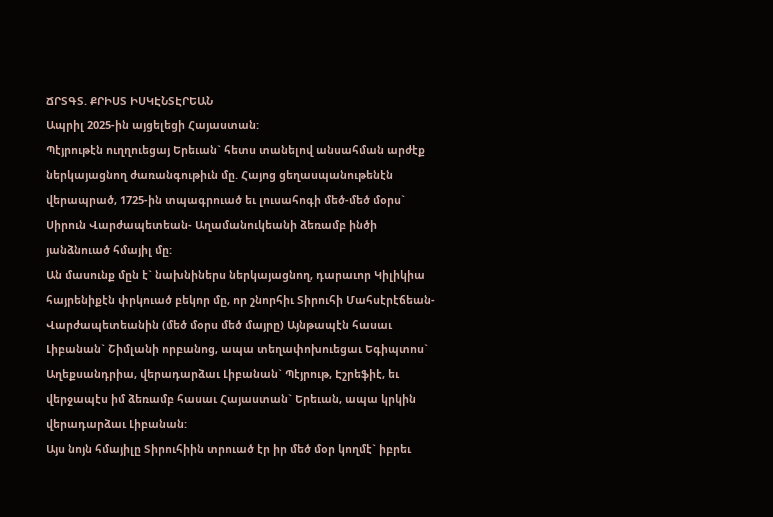ՃՐՏԳՏ. ՔՐԻՍՏ ԻՍԿԷՆՏԷՐԵԱՆ
Ապրիլ 2025-ին այցելեցի Հայաստան:
Պէյրութէն ուղղուեցայ Երեւան` հետս տանելով անսահման արժէք ներկայացնող ժառանգութիւն մը. Հայոց ցեղասպանութենէն վերապրած, 1725-ին տպագրուած եւ լուսահոգի մեծ-մեծ մօրս` Սիրուն Վարժապետեան- Աղամանուկեանի ձեռամբ ինծի յանձնուած հմայիլ մը:
Ան մասունք մըն է` նախնիներս ներկայացնող, դարաւոր Կիլիկիա հայրենիքէն փրկուած բեկոր մը, որ շնորհիւ Տիրուհի Մահսէրէճեան-Վարժապետեանին (մեծ մօրս մեծ մայրը) Այնթապէն հասաւ Լիբանան` Շիմլանի որբանոց, ապա տեղափոխուեցաւ Եգիպտոս` Աղեքսանդրիա, վերադարձաւ Լիբանան` Պէյրութ, Էշրեֆիէ, եւ վերջապէս իմ ձեռամբ հասաւ Հայաստան` Երեւան, ապա կրկին վերադարձաւ Լիբանան:
Այս նոյն հմայիլը Տիրուհիին տրուած էր իր մեծ մօր կողմէ` իբրեւ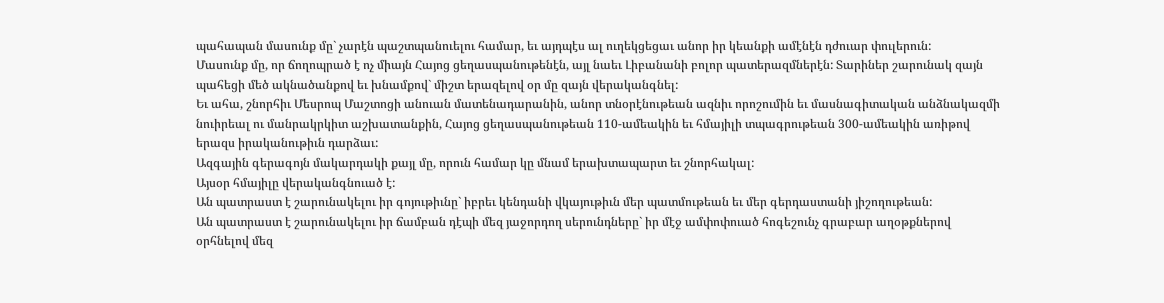պահապան մասունք մը` չարէն պաշտպանուելու համար, եւ այդպէս ալ ուղեկցեցաւ անոր իր կեանքի ամէնէն դժուար փուլերուն:
Մասունք մը, որ ճողոպրած է ոչ միայն Հայոց ցեղասպանութենէն, այլ նաեւ Լիբանանի բոլոր պատերազմներէն: Տարիներ շարունակ զայն պահեցի մեծ ակնածանքով եւ խնամքով` միշտ երազելով օր մը զայն վերականգնել:
Եւ ահա, շնորհիւ Մեսրոպ Մաշտոցի անուան մատենադարանին, անոր տնօրէնութեան ազնիւ որոշումին եւ մասնագիտական անձնակազմի նուիրեալ ու մանրակրկիտ աշխատանքին, Հայոց ցեղասպանութեան 110-ամեակին եւ հմայիլի տպագրութեան 300-ամեակին առիթով երազս իրականութիւն դարձաւ:
Ազգային գերագոյն մակարդակի քայլ մը, որուն համար կը մնամ երախտապարտ եւ շնորհակալ:
Այսօր հմայիլը վերականգնուած է:
Ան պատրաստ է շարունակելու իր գոյութիւնը` իբրեւ կենդանի վկայութիւն մեր պատմութեան եւ մեր գերդաստանի յիշողութեան:
Ան պատրաստ է շարունակելու իր ճամբան դէպի մեզ յաջորդող սերունդները` իր մէջ ամփոփուած հոգեշունչ գրաբար աղօթքներով օրհնելով մեզ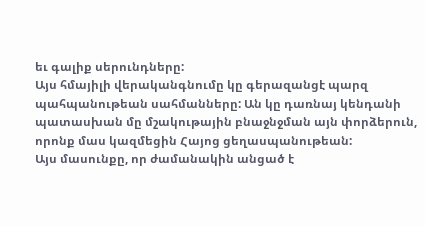եւ գալիք սերունդները:
Այս հմայիլի վերականգնումը կը գերազանցէ պարզ պահպանութեան սահմանները: Ան կը դառնայ կենդանի պատասխան մը մշակութային բնաջնջման այն փորձերուն, որոնք մաս կազմեցին Հայոց ցեղասպանութեան:
Այս մասունքը, որ ժամանակին անցած է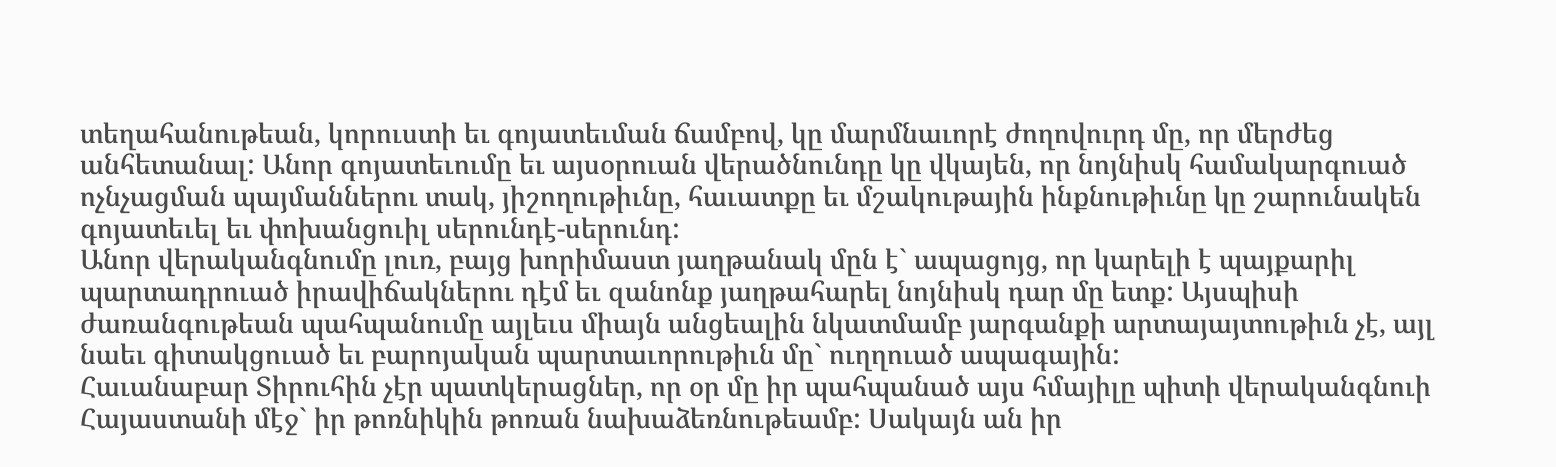տեղահանութեան, կորուստի եւ գոյատեւման ճամբով, կը մարմնաւորէ ժողովուրդ մը, որ մերժեց անհետանալ: Անոր գոյատեւումը եւ այսօրուան վերածնունդը կը վկայեն, որ նոյնիսկ համակարգուած ոչնչացման պայմաններու տակ, յիշողութիւնը, հաւատքը եւ մշակութային ինքնութիւնը կը շարունակեն գոյատեւել եւ փոխանցուիլ սերունդէ-սերունդ:
Անոր վերականգնումը լուռ, բայց խորիմաստ յաղթանակ մըն է` ապացոյց, որ կարելի է պայքարիլ պարտադրուած իրավիճակներու դէմ եւ զանոնք յաղթահարել նոյնիսկ դար մը ետք: Այսպիսի ժառանգութեան պահպանումը այլեւս միայն անցեալին նկատմամբ յարգանքի արտայայտութիւն չէ, այլ նաեւ գիտակցուած եւ բարոյական պարտաւորութիւն մը` ուղղուած ապագային:
Հաւանաբար Տիրուհին չէր պատկերացներ, որ օր մը իր պահպանած այս հմայիլը պիտի վերականգնուի Հայաստանի մէջ` իր թոռնիկին թոռան նախաձեռնութեամբ: Սակայն ան իր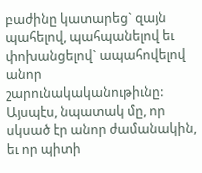բաժինը կատարեց` զայն պահելով, պահպանելով եւ փոխանցելով` ապահովելով անոր շարունակականութիւնը: Այսպէս, նպատակ մը, որ սկսած էր անոր ժամանակին, եւ որ պիտի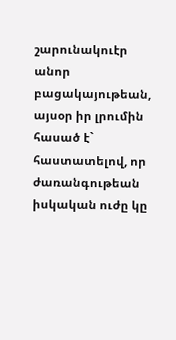շարունակուէր անոր բացակայութեան, այսօր իր լրումին հասած է` հաստատելով, որ ժառանգութեան իսկական ուժը կը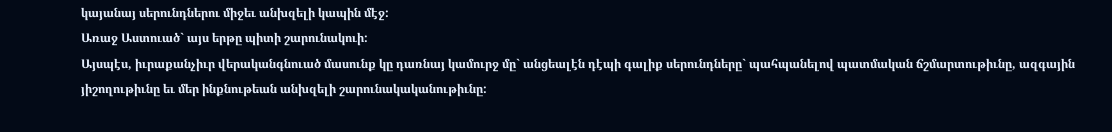կայանայ սերունդներու միջեւ անխզելի կապին մէջ:
Առաջ Աստուած` այս երթը պիտի շարունակուի:
Այսպէս, իւրաքանչիւր վերականգնուած մասունք կը դառնայ կամուրջ մը` անցեալէն դէպի գալիք սերունդները` պահպանելով պատմական ճշմարտութիւնը, ազգային յիշողութիւնը եւ մեր ինքնութեան անխզելի շարունակականութիւնը: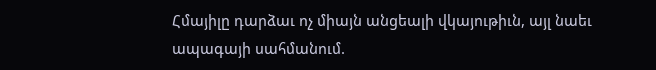Հմայիլը դարձաւ ոչ միայն անցեալի վկայութիւն, այլ նաեւ ապագայի սահմանում.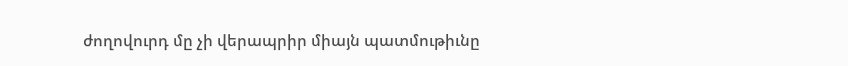ժողովուրդ մը չի վերապրիր միայն պատմութիւնը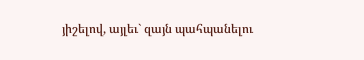յիշելով, այլեւ` զայն պահպանելու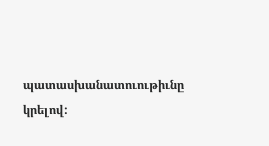պատասխանատուութիւնը կրելով: